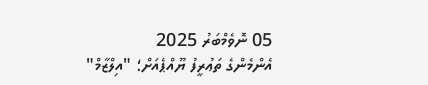05 ނޮވެމްބަރު 2025
އެންމެންގެ ތަޢުރީފު ޔޫއްޕެއަށް؛ "އިލްޒާމް"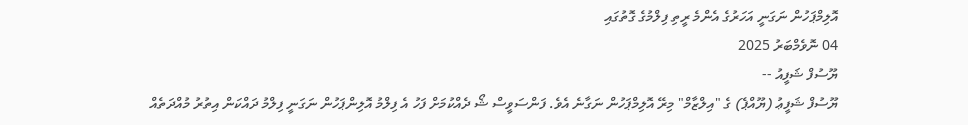އޮލިމްޕަހުން ނަގަނީ އަހަރުގެ އެންމެ ރީތި ފިލްމުގެ ގޮތުގައި
04 ނޮވެމްބަރު 2025
ޔޫސުފް ޝަފީއު --
ޔޫސުފް ޝަފީޢު (ޔޫއްޕެ) ގެ "އިލްޒާމް" މިރޭ އޮލިމްޕަހުން ނަގާނެ އެވެ. ފަންސަވީސް ޝޯ ދެއްކުމަށް ފަހު އެ ފިލްމު އޮލިންޕަހުން ނަގަނީ ފިލްމު ދައްކަން އިތުރު މުއްދަތެއް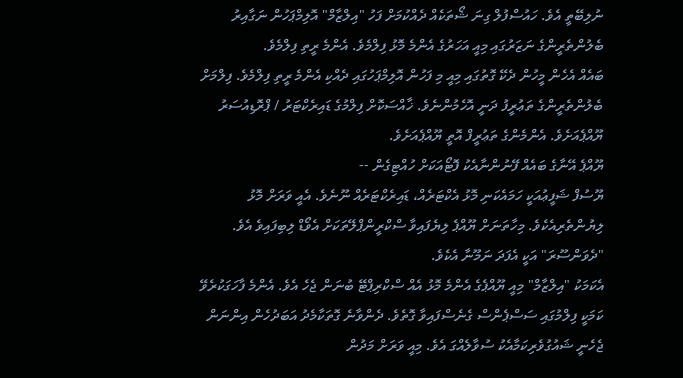ނުލިބޭތީ އެވެ. ހައުސްފުލް ގިނަ ޝޯތަކެއް ދެއްކުމަށް ފަހު "އިލްޒާމް" އޮލިމްޕަހުން ނަގާއިރު ބެލުންތެރީންގެ ނަޒަރުގައި މިއީ އަހަރުގެ އެންމެ މޮޅު ފިލްމެވެ. އެންމެ ރީތި ފިލްމެވެ.
ބައެއް އެހެން މީހުން ދެކޭ ގޮތުގައި މިއީ މި ފަހުން އޮލިމްޕަހުގައި ދެއްކި އެންމެ ރީތި ފިލްމެވެ. ފިލްމަށް ބެލުންތެރީންގެ ތަޢުރީފު ދަނީ އޮހެމުންނެވެ. ޚާއްސަކޮށް ފިލްމުގެ ޑައިރެކްޓަރު / ޕްރޮޑިއުސަރު ޔޫއްޕެއަށެވެ. އެންމެންގެ ތަޢުރީފް އޮތީ ޔޫއްޕެއަށެވެ.
ޔޫއްޕެ އޭނާގެ ބައެއް ފޭނުންނާއެކު ފޮޓޯއަކަށް ހުއްޓިގެން --
ޔޫސުފް ޝަފީޢުއަކީ ހަމައެކަނި މޮޅު އެކްޓަރެއް، ޑައިރެކްޓަރެއް ނޫނެވެ. އެއީ ވަރަށް މޮޅު ލިޔުންތެރިއެކެވެ. މިހާތަނަށް ޔޫއްޕެ ލިޔެފައިވާ ސްކްރީންޕްލޭތަކަށް އެވޯޑް ލިބިފައިވެ އެވެ. "ދެވަންސޫރަ" އަކީ އެފަދަ ނަމޫނާ އެކެވެ.
އެކަމަކު "އިލްޒާމް" މިއީ ޔޫއްޕެގެ އެންމެ މޮޅު އެއް ސްކްރިޕްޓޭ ބުނަން ޖެހެ އެވެ. އެންމެ ފާހަގަކުރެވޭ ކަމަކީ ފިލްމުގައި ސަސްޕެންސް ގެނެސްފައިވާ ގޮތެވެ. ދެންވާނެ ގޮތަކާމެދު އަބަދުހެން އިންނަން ޖެހެނީ ޝައުގުވެރިކަމާއެކު ސުވާލެއްގަ އެވެ. މިއީ ވަރަށް މަދުން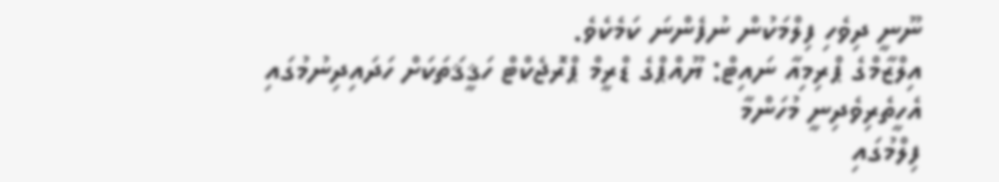ނޫނީ ދިވެހި ފިލްމަކުން ނުފެންނަ ކަމެކެވެ.
އިލްޒާމްގެ ޕްރިމިއާ ނައިޓް: ޔޫއްޕްގެ ޑްރީމް ޕްރޮޖެކްޓް ހަޤީޤަތަކަށް ހަދައިދިނުމުގައި އެހީތެރިވެދިނީ މުހަންމާ
ފިލްމުގައި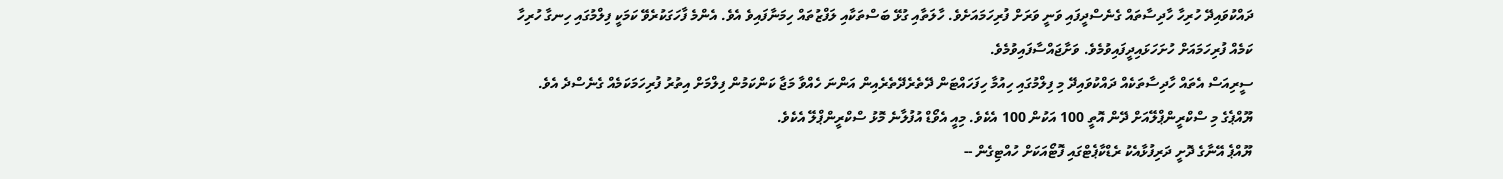ދައްކުވައިދޭ ހުރިހާ ހާދިސާތައް ގެނެސްދީފައި ވަނީ ވަރަށް ފުރިހަމައަށެވެ. ހާލަތާއި ގުޅޭ ބަސްތަކާއި ލަފްޒުތައް ހިމަނާފައިވެ އެވެ. އެންމެ ފާހަގަކުރެވޭ ކަމަކީ ފިލްމުގައި ހިނގާ ހުރިހާ ކަމެއް ފުރިހަމައަށް ހުށަހަޅައިދީފައިވުމެވެ. ވަށާޖައްސާފައިވުމެވެ.
ސީރިއަސް އެތައް ހާދިސާތަކެއް ދައްކުވައިދޭ މި ފިލްމުގައި ހިއުމާ ހިފަހައްޓަން ދޭތެރެދޭތެރެއިން އަންނަ ހެއްވާ މަޖާ ކަންކަމުން ފިލްމަށް އިތުރު ފުރިހަމަކަމެއް ގެނެސްދެ އެވެ.
ޔޫއްޕެގެ މި ސްކްރީންޕްލޭއަށް ދޭން އޮތީ 100 އަކުން 100 އެކެވެ. މިއީ އެވޯޑް އުފުލާނެ މޮޅު ސްކްރީންޕްލޭ އެކެވެ.
ޔޫއްޕެ އޭނާގެ ދޮށީ ދަރިފުޅާއެކު ރެޑްކާޕެޓްގައި ފޮޓޯއަކަށް ހުއްޓިގެން --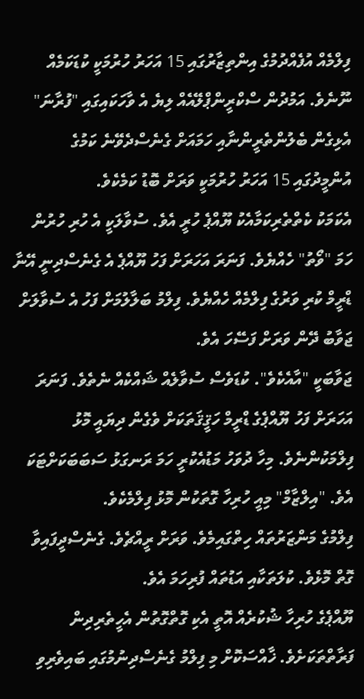ފިލްމެއް އުފެއްދުމުގެ އިންތިޒާރުގައި 15 އަހަރު ހުރުމަކީ ކުޑަކަމެއް ނޫނެވެ. އަމުދުން ސްކްރީންޕްލޭއެއް ލިޔެ އެ ވާހަކައިގައި "ފުރާނަ" އެޅިގެން ބެލުންތެރީންނާއި ހަމައަށް ގެނެސްދެވޭނެ ކަމުގެ އުންމީދުގައި 15 އަހަރު ހުރުމަކީ ވަރަށް ބޮޑު ކަމެކެވެ.
އެކަމަކު ކެތްތެރިކަމާއެކު ޔޫއްޕެ ހުރީ އެވެ. ސުވާލަކީ އެ ހުރި ހުރުން ހަމަ "ވޯތު" ހެއްޔެވެ. ފަނަރަ އަހަރަށް ފަހު ޔޫއްޕެ އެ ގެނެސްދިނީ އޭނާ ޑްރީމް ކުރި ވަރުގެ ފިލްމެއް ހެއްޔެވެ. ފިލްމު ބަލާލުމަށް ފަހު އެ ސުވާލަށް ޖަވާބު ދޭން ވަރަށް ފަސޭހަ އެވެ.
ޖަވާބަކީ "އާއެކެވެ". ކުޑަވެސް ސުވާލެއް ޝައްކެއް ނެތެވެ. ފަނަރަ އަހަރަށް ފަހު ޔޫއްޕެގެ ޑްރީމް ހަޤީޤަތަކަށް ވެގެން ދިޔައީ މޮޅު ފިލްމަކުންނެވެ. މިހާ ދުވަހު މަޑުއެކުރީ ހަމަ ރަނގަޅު ސަބަބަކަށްޓަކަ އެވެ. "އިލްޒާމް" މިއީ ހުރިހާ ގޮތަކުން މޮޅު ފިލްމެކެވެ.
ފިލްމުގެ މަންޒަރުތައް ހިތްގައިމެވެ. ވަރަށް ރީއްޗެވެ. ގެނެސްދީފައިވާ ގޮތް މޮޅެވެ. ކުލަތަކާއި އަޑުތައް ފުރިހަމަ އެވެ.
ޔޫއްޕެގެ ހުރިހާ ޝުކުރެއް އޮތީ އެކި ގޮތްގޮތުން އެހީތެރިދިން ފަރާތްތަކަށެވެ. ޚާއްސަކޮށް މި ފިލްމު ގެނެސްދިނުމުގައި ބައިވެރިވި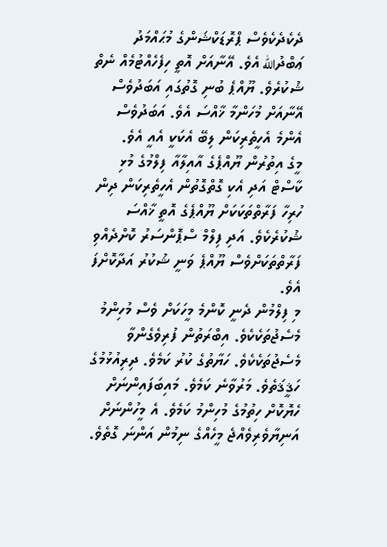ދެކެދެކެވެސް ޕްރޮޑަކްޝަންގެ މުޙައްމަދު ޢަބްދުالله އެވެ. އޭނާއަށް އޮތީ ހިފެހެއްޓުމެއް ނެތް ޝުކުރެވެ. ޔޫއްޕެ ބުނި ގޮތުގައި އަބަދުވެސް އޭނާއަށް މުހަންމާ ޚާއްސަ އެވެ. އަބަދުވެސް އެންމެ އެހީތެރިކަން ލިބޭ އެކަކީ އެއީ އެވެ.
މީގެ އިތުރުން ޔޫއްޕެގެ އާއިލާއާ ފިލްމުގެ މުޅި ކާސްޓް އަދި އެކި ގޮތްގޮތުން އެހީތެރިކަން ދިން ހުރިހާ ފަރާތްތަކަކަށް ޔޫއްޕެގެ އޮތީ ޚާއްސަ ޝުކުރެކެވެ. އަދި ފިލްމް ސްޕޮންސަރު ކޮށްދެއްވި ފަރާތްތަކަށްވެސް ޔޫއްޕެ ވަނީ ޝުކުރު އަދާކޮށްފަ އެވެ.
މި ފިލްމުން ދެނީ ކޮންމެ މީހަކަށް ވެސް މުހިންމު މެސެޖުތަކެކެވެ. އިބްރަތުން ފުރިވެގެންވާ މެސެޖުތަކެކެވެ. ހަޔާތުގެ ކުރު ކަމެވެ. ދިރިއުޅުމުގެ ހަޤީޤަތެވެ. މަރުވާނެ ކަމެވެ. މައިބަފައިންނަށް ހެޔޮކޮށް ހިތުމުގެ މުހިންމު ކަމެވެ. އެ މީހުންނަށް އަނިޔާވެރިވެއްޖެ މީހެއްގެ ނިމުން އަންނަ ގޮތެވެ.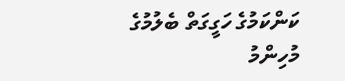ކަންކަމުގެ ހަގީގަތް ބެލުމުގެ މުހިންމު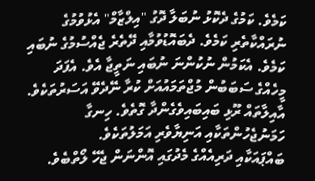ކަމެވެ. ކަމުގެ ދެކޮޅު ނުބަލާ ދޮގު "އިލްޒާމް" އެޅުވުމުގެ ނުރައްކާތެރި ކަމެވެ. ދެބައޮޑުވުމާއި ދޭތެރެ ޖެއްސުމުގެ ނުބައި ކަމެވެ. އެކަމުން ނުކުންނަ ނުބައި ނަތީޖާ އެވެ. އެފަދަ މީހެއްގެ ސަބަބުން މުޖްތަމައުއަށް ކުރާ ނޭދެވޭ އަސަރުތަކެވެ. އާއިލާތައް ރޫޅި ބައިބައިވެގެންދާ ގޮތެވެ. ހިނގާ ހަމަނުޖެހުންތަކާއި އަނިޔާވެރި އަމަލުތަކެވެ.
ބައްޕައަކާއި ދަރިއެއްގެ މެދުގައި އޮންނަން ޖެހޭ ލޯތްބެވެ.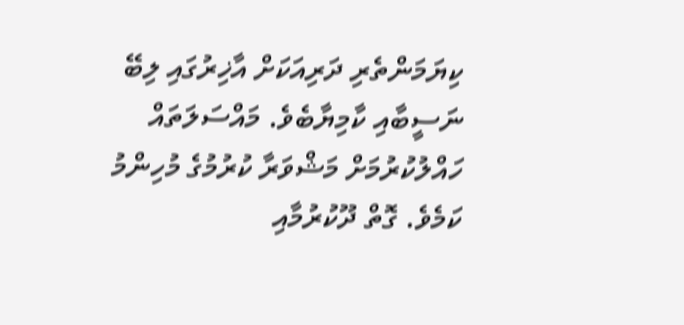ކިޔަމަންތެރި ދަރިއަކަށް އާޚިރުގައި ލިބޭ ނަސީބާއި ކާމިޔާބެވެ. މައްސަލަތައް ހައްލުކުރުމަށް މަޝްވަރާ ކުރުމުގެ މުހިންމު ކަމެވެ. ގޮތް ދޫކުރުމާއި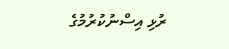ރުޅި އިސްނުކުރުމުގެ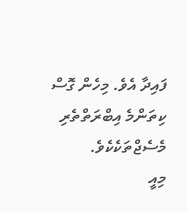ފައިދާ އެވެ. މިހެން ގޮސް ކިތަންމެ އިބްރަތްތެރި މެސެޖްތަކެކެވެ.
މިއީ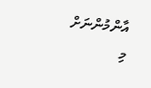އާންމުންނަށް މި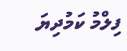ފިލްމު ކަމުދިޔަ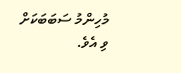މުހިންމު ސަބަބަކަށް ވި އެވެ.